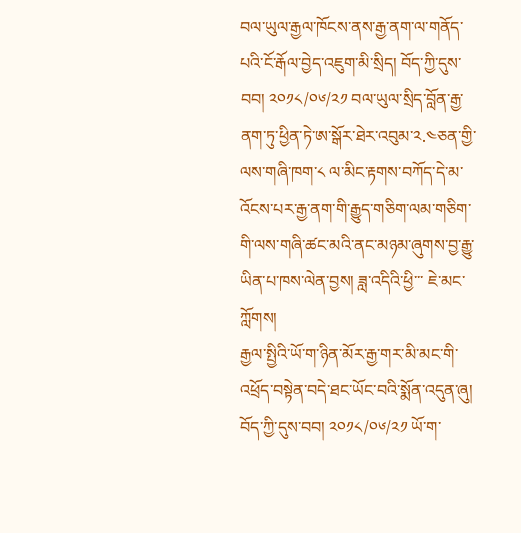བལ་ཡུལ་རྒྱལ་ཁོངས་ནས་རྒྱ་ནག་ལ་གནོད་པའི་ངོ་རྒོལ་བྱེད་འཇུག་མི་སྲིད། བོད་ཀྱི་དུས་བབ། ༢༠༡༨/༠༦/༢༡ བལ་ཡུལ་སྲིད་བློན་རྒྱ་ནག་ཏུ་ཕྱིན་ཏེ་ཨ་སྒོར་ཐེར་འབུམ་༢.༤ཅན་གྱི་ལས་གཞི་ཁག་༨ ལ་མིང་རྟགས་བཀོད་དེ་མ་འོངས་པར་རྒྱ་ནག་གི་རྒྱུད་གཅིག་ལམ་གཅིག་གི་ལས་གཞི་ཚང་མའི་ནང་མཉམ་ཞུགས་བྱ་རྒྱུ་ཡིན་པ་ཁས་ལེན་བྱས། ཟླ་འདིའི་ཕྱི་་་ ཇེ་མང་ཀློགས།
རྒྱལ་སྤྱིའི་ཡོ་ག་ཉིན་མོར་རྒྱ་གར་མི་མང་གི་འཕྲོད་བསྟེན་བདེ་ཐང་ཡོང་བའི་སྨོན་འདུན་ཞུ། བོད་ཀྱི་དུས་བབ། ༢༠༡༨/༠༦/༢༡ ཡོ་ག་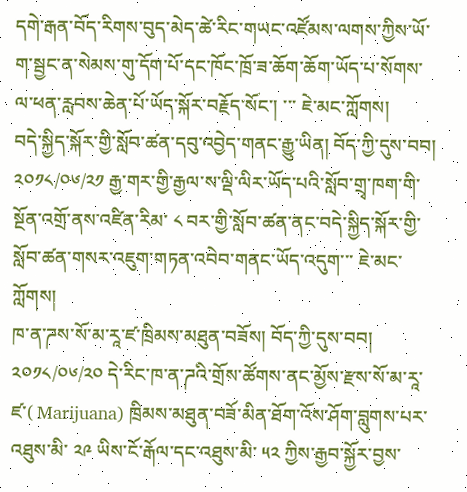དགེ་རྒན་བོད་རིགས་བུད་མེད་ཚེ་རིང་གཡང་འཛོམས་ལགས་ཀྱིས་ཡོ་ག་སྦྱང་ན་སེམས་གུ་དོག་པོ་དང་ཁོང་ཁྲོ་ཟ་ཆོག་ཆོག་ཡོད་པ་སོགས་ལ་ཕན་རླབས་ཆེན་པོ་ཡོད་སྐོར་བརྗོད་སོང་། ་་་ ཇེ་མང་ཀློགས།
བདེ་སྐྱིད་སྐོར་གྱི་སློབ་ཚན་དབུ་འབྱེད་གནང་རྒྱུ་ཡིན། བོད་ཀྱི་དུས་བབ། ༢༠༡༨/༠༦/༢༡ རྒྱ་གར་གྱི་རྒྱལ་ས་ལྡི་ལིར་ཡོད་པའི་སློབ་གྲྭ་ཁག་གི་སྔོན་འགྲོ་ནས་འཛིན་རིམ་ ༨ བར་གྱི་སློབ་ཚན་ནང་བདེ་སྐྱིད་སྐོར་གྱི་སློབ་ཚན་གསར་འཇུག་གཏན་འབེབ་གནང་ཡོད་འདུག་་་ ཇེ་མང་ཀློགས།
ཁ་ན་ཌས་སོ་མ་རཱ་ཛ་ཁྲིམས་མཐུན་བཟོས། བོད་ཀྱི་དུས་བབ། ༢༠༡༨/༠༦/༢༠ དེ་རིང་ཁ་ན་ཌའི་གྲོས་ཚོགས་ནང་མྱོས་རྫས་སོ་མ་རཱ་ཛ་( Marijuana) ཁྲིམས་མཐུན་བཟོ་མིན་ཐོག་འོས་ཤོག་བླུགས་པར་འཐུས་མི་ ༢༩ ཡིས་ངོ་རྒོལ་དང་འཐུས་མི་ ༥༢ ཀྱིས་རྒྱབ་སྐྱོར་བྱས་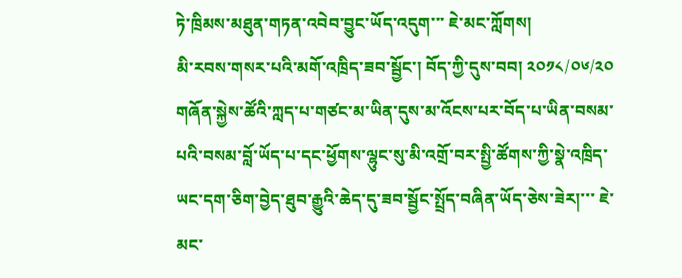ཏེ་ཁྲིམས་མཐུན་གཏན་འབེབ་བྱུང་ཡོད་འདུག་་་ ཇེ་མང་ཀློགས།
མི་རབས་གསར་པའི་མགོ་འཁྲིད་ཟབ་སྦྱོང་། བོད་ཀྱི་དུས་བབ། ༢༠༡༨/༠༦/༢༠ གཞོན་སྐྱེས་ཚོའི་ཀླད་པ་གཙང་མ་ཡིན་དུས་མ་འོངས་པར་བོད་པ་ཡིན་བསམ་པའི་བསམ་བློ་ཡོད་པ་དང་ཕྱོགས་ལྷུང་སུ་མི་འགྲོ་བར་སྤྱི་ཚོགས་ཀྱི་སྣེ་འཁྲིད་ཡང་དག་ཅིག་བྱེད་ཐུབ་རྒྱུའི་ཆེད་དུ་ཟབ་སྦྱོང་སྤྲོད་བཞིན་ཡོད་ཅེས་ཟེར།་་་ ཇེ་མང་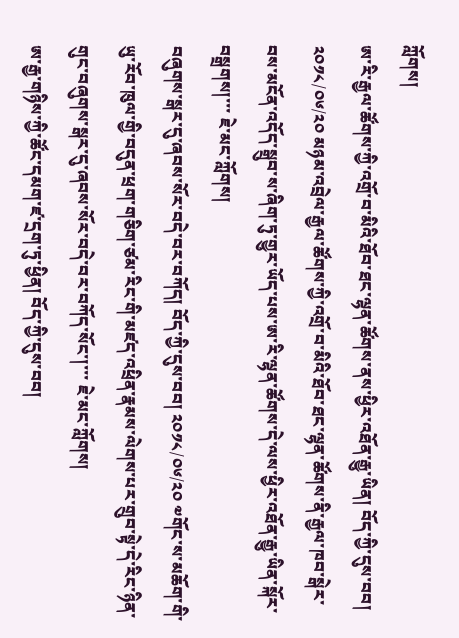ཀློགས།
ཨ་རི་རྒྱལ་ཚོགས་ཀྱི་འགྲོ་བ་མིའི་ཐོབ་ཐང་ལྷན་ཚོགས་ནས་ཕྱིར་འཐོན་རྒྱུ་ཡིན། བོད་ཀྱི་དུས་བབ། ༢༠༡༨/༠༦/༢༠ མཉམ་འབྲེལ་རྒྱལ་ཚོགས་ཀྱི་འགྲོ་བ་མིའི་ཐོབ་ཐང་ལྷན་ཚོགས་ནི་རྒྱལ་ཁབ་སྒེར་བས་མངོན་འདོད་སྒྲུབ་ས་ཞིག་ཏུ་གྱུར་ཡོད་པས་ཨ་རི་ལྷན་ཚོགས་དེ་ལས་ཕྱིར་འཐོན་རྒྱུ་ཡིན་སྐོར་བསྒྲགས།་་་ ཇེ་མང་ཀློགས།
བཞུགས་སྒར་དུ་ཞབས་སོར་བདེ་བར་བཀོད། བོད་ཀྱི་དུས་བབ། ༢༠༡༨/༠༦/༢༠ ༧གོང་ས་མཆོག་གི་ཡུ་རོབ་ཁུལ་གྱི་བདུན་ཕྲག་གཅིག་ཙམ་རིང་གི་མཛད་འཕྲིན་རྣམས་ལེགས་པར་གྲུབ་སྟེ་དེ་རིང་ཉིན་གུང་བཞུགས་སྒར་དུ་ཞབས་སོར་བདེ་བར་བཀོད་སོང་།་་་ ཇེ་མང་ཀློགས།
ཨ་རྒྱ་གཉིས་ཀྱི་ཚོང་དམག་ཛ་དྲག་ཏུ་ཕྱིན། བོད་ཀྱི་དུས་བབ།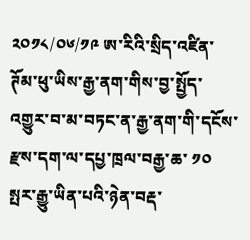༢༠༡༨/༠༦/༡༩ ཨ་རིའི་སྲིད་འཛིན་ཊོམ་ཕུ་ཡིས་རྒྱ་ནག་གིས་བྱ་སྤྱོད་འགྱུར་བ་མ་བཏང་ན་རྒྱ་ནག་གི་དངོས་རྫས་དག་ལ་དཔྱ་ཁྲལ་བརྒྱ་ཆ་ ༡༠ སྤར་རྒྱུ་ཡིན་པའི་ཉེན་བརྡ་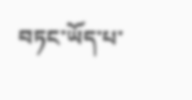བཏང་ཡོད་པ་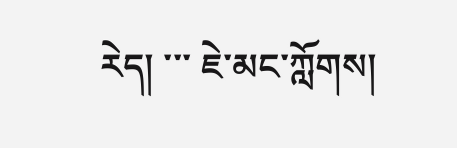རེད། ་་་ ཇེ་མང་ཀློགས།